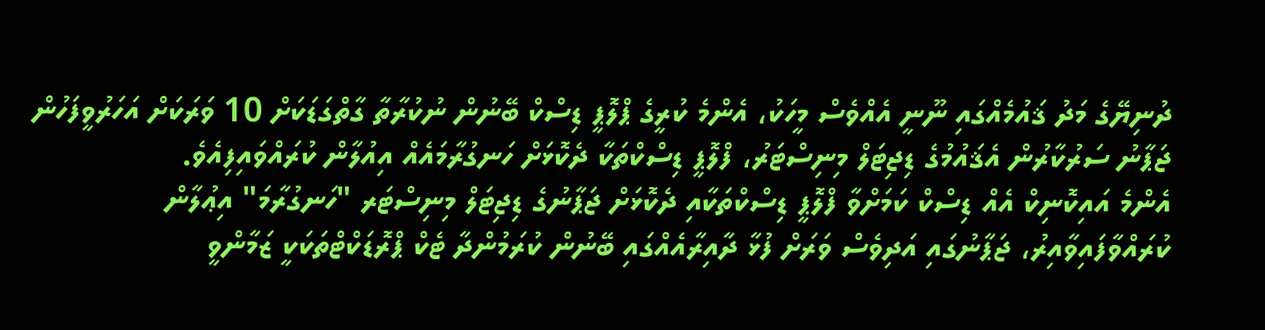ދުނިޔޭގެ މަދު ޤައުމެއްގައި ނޫނީ އެއްވެސް މީހަކު، އެންމެ ކުރީގެ ޕްލޮޕީ ޑިސްކް ބޭނުން ނުކުރާތާ ގާތްގަޑަކަށް 10 ވަރަކަށް އަހަރުވީފަހުން ޖަޕާނު ސަރުކާރުން އެޤައުމުގެ ޑިޖިޓަލް މިނިސްޓަރު، ފްލޮޕީ ޑިސްކްތަކާ ދެކޮޅަށް ހަނގުރާމައެއް އިއުލާން ކުރައްވައިފިއެވެ.
އެންމެ އައިކޮނިކް އެއް ޑިސްކް ކަމަށްވާ ފްލޮޕީ ޑިސްކްތަކާއި ދެކޮޅަށް ޖަޕާނުގެ ޑިޖިޓަލް މިނިސްޓަރ "ހަނގުރާމަ" އިޢުލާން ކުރައްވާފައިވާއިރު، ޖަޕާނުގައި އަދިވެސް ވަރަށް ފުޅާ ދާއިރާއެއްގައި ބޭނުން ކުރަމުންދާ ޓެކް ޕްރޮޑަކްޓްތަކަކީ ޒަމާންވީ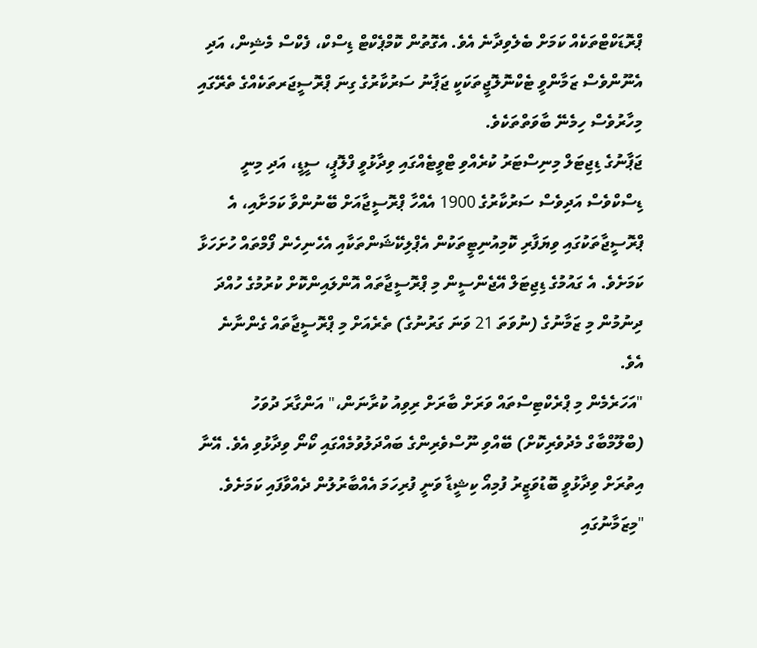ޕްރޮޑަކްޓްތަކެއް ކަމަށް ބެލެވިދާނެ އެވެ. އެގޮތުން ކޮމްޕެކްޓް ޑިސްކް، ފެކްސް މެޝިން، އަދި އެނޫންވެސް ޒަމާންވީ ޓެކްނޮލޮޖީތަކަކީ ޖަޕާނު ސަރުކާރުގެ ގިނަ ޕްރޮސީޖަރތަކެއްގެ ތެރޭގައި މިހާރުވެސް ހިމެނޭ ބާވަތްތަކެވެ.
ޖަޕާނުގެ ޑިޖިޓަލް މިނިސްޓަރު ކުރެއްވި ޓްވީޓެއްގައި ވިދާޅުވީ ފްލޮޕީ، ސީޑީ، އަދި މިނީ ޑިސްކްވެސް އަދިވެސް ސަރުކާރުގެ 1900 އެއްހާ ޕްރޮސީޖާއަށް ބޭނުންވާ ކަމަށާއި، އެ ޕްރޮސީޖާތަކުގައި ވިޔަފާރި ކޮމިއުނިޓީތަކުން އެޕްލިކޭޝަންތަކާއި އެހެނިހެން ފޯމްތައް ހުށަހަޅާ ކަމަށެވެ. އެ ގައުމުގެ ޑިޖިޓަލް އޭޖެންސީން މި ޕްރޮސީޖާތައް އޮންލައިންކޮށް ކުރުމުގެ ހުއްދަ ދިނުމުން މި ޒަމާނުގެ (ނުވަތަ 21 ވަނަ ގަރުނުގެ) ތެރެއަށް މި ޕްރޮސީޖާތައް ގެންނާނެ އެވެ.
"އަހަރެމެން މި ޕްރެކްޓިސްތައް ވަރަށް ބާރަށް ރިވިއު ކުރާނަން،" އަންގާރަ ދުވަހު (ބްލޫމްބާގް މެދުވެރިކޮށް) ބޭއްވި ނޫސްވެރިންގެ ބައްދަލުވުމެއްގައި ކޯނޯ ވިދާޅުވި އެވެ. އޭނާ އިތުރަށް ވިދާޅުވީ ބޮޑުވަޒީރު ފުމިއޯ ކިޝީޑާ ވަނީ ފުރިހަމަ އެއްބާރުލުން ދެއްވާފައި ކަމަށެވެ. "މިޒަމާނުގައި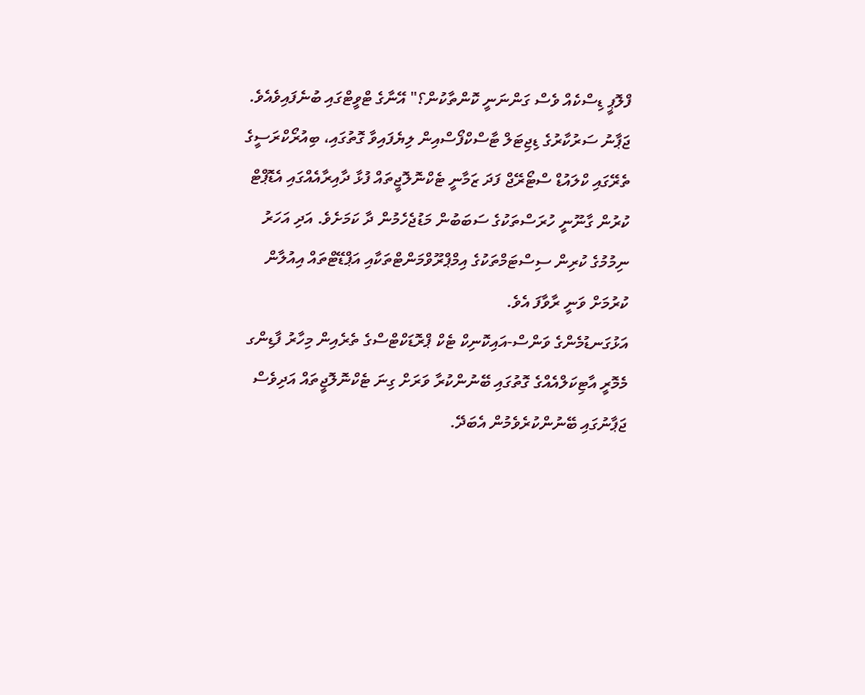ފްލޮޕީ ޑިސްކެއް ވެސް ގަންނަނީ ކޮންތާކުން؟" އޭނާގެ ޓްވީޓްގައި ބުނެފައިވެއެވެ.
ޖަޕާނު ސަރުކާރުގެ ޑިޖިޓަލް ޓާސްކްފޯސްއިން ލިޔެފައިވާ ގޮތުގައި، ބިއުރޯކްރަސީގެ ތެރޭގައި ކްލައުޑް ސްޓޯރޭޖް ފަދަ ޒަމާނީ ޓެކްނޮލޮޖީތައް ފުޅާ ދާއިރާއެއްގައި އެޑޮޕްޓް ކުރުން ގާނޫނީ ހުރަސްތަކުގެ ސަބަބުން މަޑުޖެހެމުން ދާ ކަމަށެވެ. އަދި އަހަރު ނިމުމުގެ ކުރިން ސިސްޓަމްތަކުގެ އިމްޕްރޫވްމަންޓްތަކާއި އަޕްޑޭޓްތައް އިއުލާން ކުރުމަށް ވަނީ ރާވާފަ އެވެ.
އަޅުގަނޑުމެންގެ ވަންސް-އައިކޮނިކް ޓެކް ޕްރޮޑަކްޓްސްގެ ތެރެއިން މިހާރު ފާޑިންގ މެމޮރީ އާޓިކަލްއެއްގެ ގޮތުގައި ބޭނުންކުރާ ވަރަށް ގިނަ ޓެކްނޮލޮޖީތައް އަދިވެސް ޖަޕާނުގައި ބޭނުންކުރެވެމުން އެބަދޭ.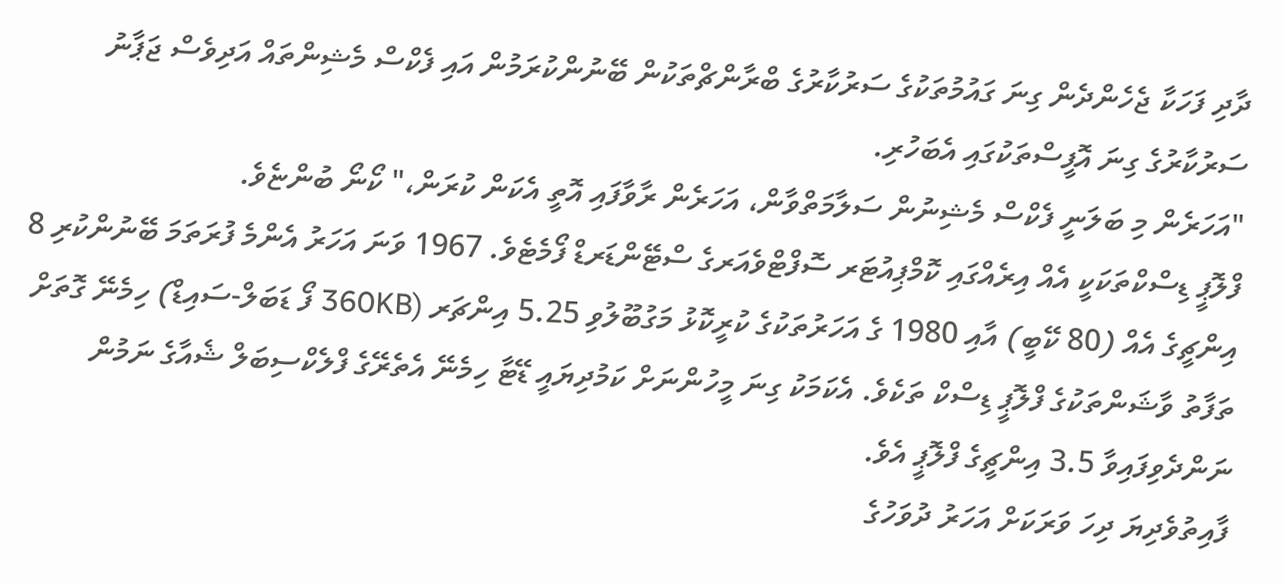ދާދި ފަހަކާ ޖެހެންދެން ގިނަ ގައުމުތަކުގެ ސަރުކާރުގެ ބްރާންޗްތަކުން ބޭނުންކުރަމުން އައި ފެކްސް މެޝިންތައް އަދިވެސް ޖަޕާނު ސަރުކާރުގެ ގިނަ އޮފީސްތަކުގައި އެބަހުރި.
"އަހަރެން މި ބަލަނީ ފެކްސް މެޝިނުން ސަލާމަތްވާން، އަހަރެން ރާވާފައި އޮތީ އެކަން ކުރަން،" ކޯނޯ ބުންޏެވެ.
ފްލޮޕީ ޑިސްކްތަކަކީ އެއް އިރެއްގައި ކޮމްޕިއުޓަރ ސޮފްޓްވެއަރގެ ސްޓޭންޑަރޑް ފޯމެޓެވެ. 1967 ވަނަ އަހަރު އެންމެ ފުރަތަމަ ބޭނުންކުރި 8 އިންޗީގެ އެއް (80 ކޭބީ) އާއި 1980 ގެ އަހަރުތަކުގެ ކުރީކޮޅު މަގުބޫލުވި 5.25 އިންޗަރ (360KB ފޯ ޑަބަލް-ސައިޑް) ހިމެނޭ ގޮތަށް ތަފާތު ވާޝަންތަކުގެ ފްލޮޕީ ޑިސްކް ތަކެވެ. އެކަމަކު ގިނަ މީހުންނަށް ކަމުދިޔައީ ޑޭޓާ ހިމެނޭ އެތެރޭގެ ފްލެކްސިބަލް ޝެއާގެ ނަމުން ނަންދެވިފައިވާ 3.5 އިންޗީގެ ފްލޮޕީ އެވެ.
ފާއިތުވެދިޔަ ދިހަ ވަރަކަށް އަހަރު ދުވަހުގެ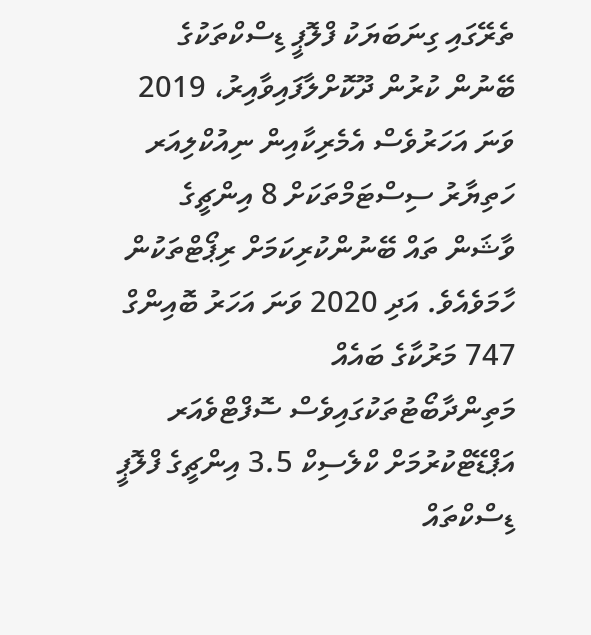ތެރޭގައި ގިނަބަޔަކު ފްލޮޕީ ޑިސްކްތަކުގެ ބޭނުން ކުރުން ދޫކޮށްލާފައިވާއިރު، 2019 ވަނަ އަހަރުވެސް އެމެރިކާއިން ނިއުކްލިއަރ ހަތިޔާރު ސިސްޓަމްތަކަށް 8 އިންޗީގެ ވާޝަން ތައް ބޭނުންކުރިކަމަށް ރިޕޯޓްތަކުން ހާމަވެއެވެ. އަދި 2020 ވަނަ އަހަރު ބޮއިންގް 747 މަރުކާގެ ބައެއް މަތިންދާބޯޓުތަކުގައިވެސް ސޮފްޓްވެއަރ އަޕްޑޭޓްކުރުމަށް ކްލެސިކް 3.5 އިންޗީގެ ފްލޮޕީ ޑިސްކްތައް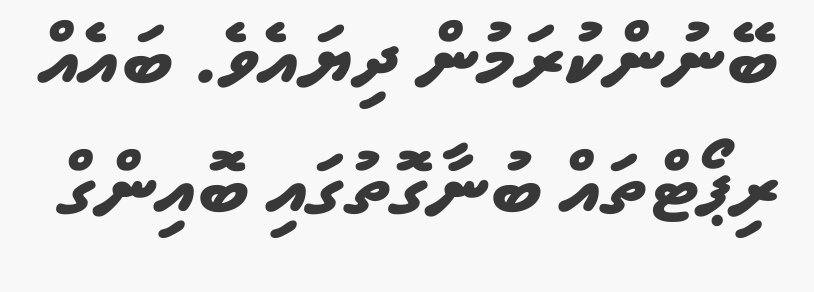ބޭނުންކުރަމުން ދިޔައެވެ. ބައެއް ރިޕޯޓްތައް ބުނާގޮތުގައި ބޮއިންގް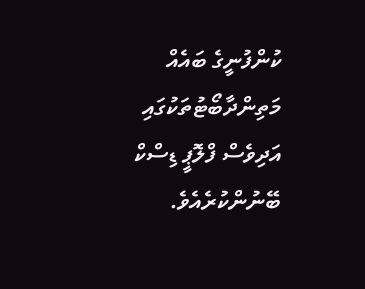ކުންފުނީގެ ބައެއް މަތިންދާބޯޓުތަކުގައި އަދިވެސް ފްލޮޕީ ޑިސްކް ބޭނުންކުރެއެވެ.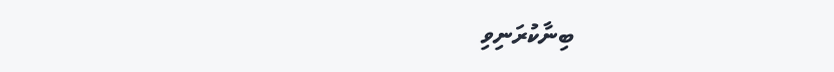ބިނާކުރަނިވި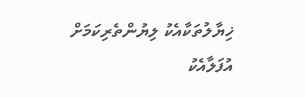ޚިޔާލުތަކާއެކު ލިޔުންތެރިކަމަށް އުފަލާއެކު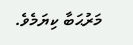މަރުޙަބާ ކިޔަމެވެ.